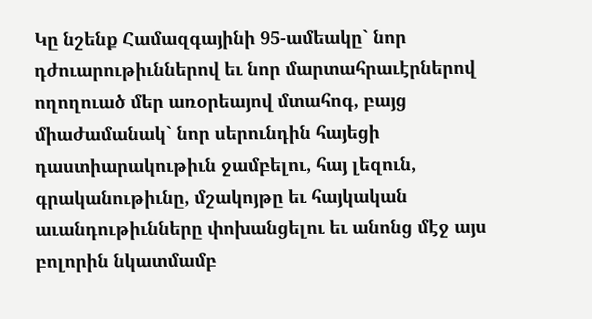Կը նշենք Համազգայինի 95-ամեակը` նոր դժուարութիւններով եւ նոր մարտահրաւէրներով ողողուած մեր առօրեայով մտահոգ, բայց միաժամանակ` նոր սերունդին հայեցի դաստիարակութիւն ջամբելու, հայ լեզուն, գրականութիւնը, մշակոյթը եւ հայկական աւանդութիւնները փոխանցելու եւ անոնց մէջ այս բոլորին նկատմամբ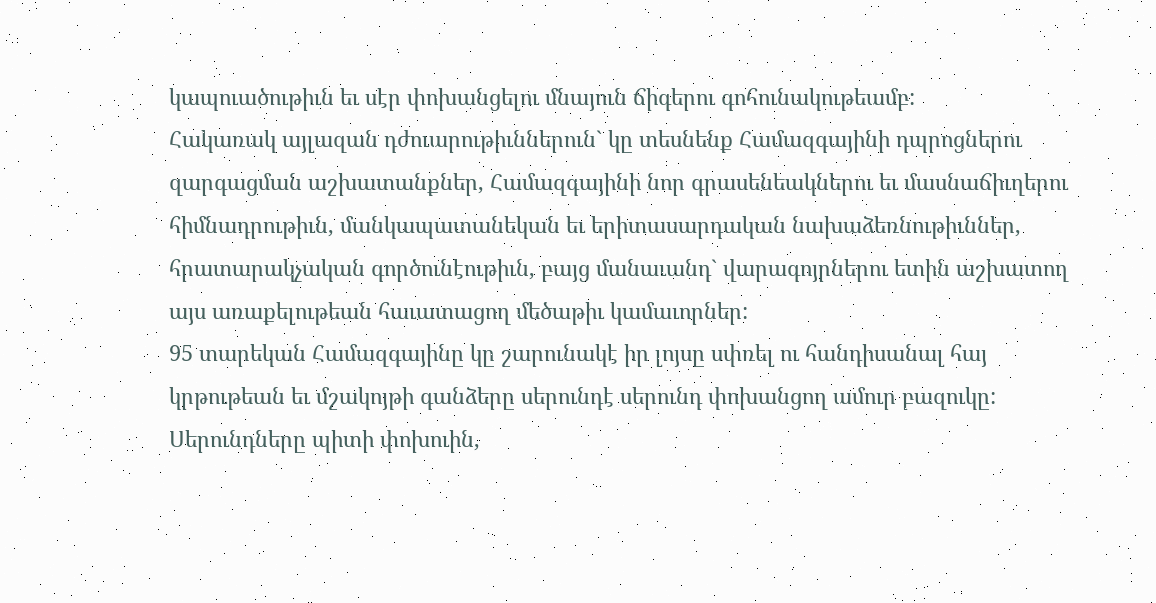կապուածութիւն եւ սէր փոխանցելու մնայուն ճիգերու գոհունակութեամբ:
Հակառակ այլազան դժուարութիւններուն` կը տեսնենք Համազգայինի դպրոցներու զարգացման աշխատանքներ, Համազգայինի նոր գրասենեակներու եւ մասնաճիւղերու հիմնադրութիւն, մանկապատանեկան եւ երիտասարդական նախաձեռնութիւններ, հրատարակչական գործունէութիւն, բայց մանաւանդ` վարագոյրներու ետին աշխատող այս առաքելութեան հաւատացող մեծաթիւ կամաւորներ:
95 տարեկան Համազգայինը կը շարունակէ իր լոյսը սփռել ու հանդիսանալ հայ կրթութեան եւ մշակոյթի գանձերը սերունդէ սերունդ փոխանցող ամուր բազուկը:
Սերունդները պիտի փոխուին,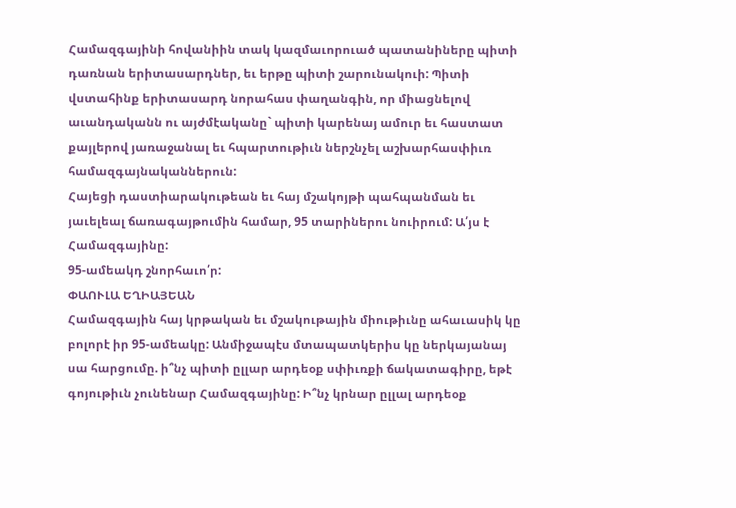Համազգայինի հովանիին տակ կազմաւորուած պատանիները պիտի դառնան երիտասարդներ, եւ երթը պիտի շարունակուի: Պիտի վստահինք երիտասարդ նորահաս փաղանգին, որ միացնելով աւանդականն ու այժմէականը` պիտի կարենայ ամուր եւ հաստատ քայլերով յառաջանալ եւ հպարտութիւն ներշնչել աշխարհասփիւռ համազգայնականներուն:
Հայեցի դաստիարակութեան եւ հայ մշակոյթի պահպանման եւ յաւելեալ ճառագայթումին համար, 95 տարիներու նուիրում: Ա՛յս է Համազգայինը:
95-ամեակդ շնորհաւո՛ր:
ՓԱՈՒԼԱ ԵՂԻԱՅԵԱՆ
Համազգային հայ կրթական եւ մշակութային միութիւնը ահաւասիկ կը բոլորէ իր 95-ամեակը: Անմիջապէս մտապատկերիս կը ներկայանայ սա հարցումը. ի՞նչ պիտի ըլլար արդեօք սփիւռքի ճակատագիրը, եթէ գոյութիւն չունենար Համազգայինը: Ի՞նչ կրնար ըլլալ արդեօք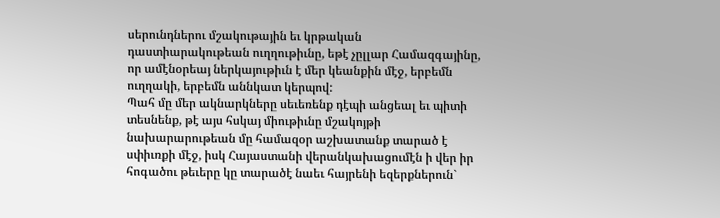սերունդներու մշակութային եւ կրթական դաստիարակութեան ուղղութիւնը, եթէ չըլլար Համազգայինը, որ ամէնօրեայ ներկայութիւն է մեր կեանքին մէջ, երբեմն ուղղակի, երբեմն աննկատ կերպով:
Պահ մը մեր ակնարկները սեւեռենք դէպի անցեալ եւ պիտի տեսնենք, թէ այս հսկայ միութիւնը մշակոյթի նախարարութեան մը համազօր աշխատանք տարած է սփիւռքի մէջ, իսկ Հայաստանի վերանկախացումէն ի վեր իր հոգածու թեւերը կը տարածէ նաեւ հայրենի եզերքներուն`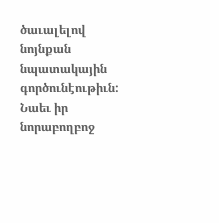ծաւալելով նոյնքան նպատակային գործունէութիւն: Նաեւ իր նորաբողբոջ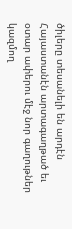ծիլերը տեսանելի են արդէն Հայաստանէն արտագաղթած եւ օտար ափերու մէջ նոր գաղութներ կազմող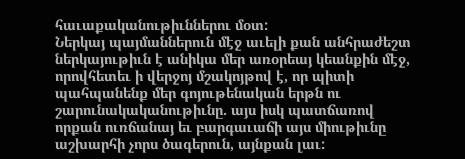հաւաքականութիւններու մօտ:
Ներկայ պայմաններուն մէջ աւելի քան անհրաժեշտ ներկայութիւն է անիկա մեր առօրեայ կեանքին մէջ, որովհետեւ ի վերջոյ մշակոյթով է, որ պիտի պահպանենք մեր գոյութենական երթն ու շարունակականութիւնը. այս իսկ պատճառով որքան ուռճանայ եւ բարգաւաճի այս միութիւնը աշխարհի չորս ծագերուն, այնքան լաւ: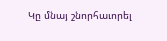Կը մնայ շնորհաւորել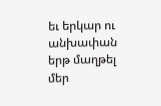եւ երկար ու անխափան երթ մաղթել մեր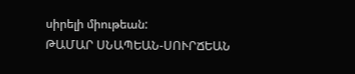սիրելի միութեան:
ԹԱՄԱՐ ՍՆԱՊԵԱՆ-ՍՈՒՐՃԵԱՆ